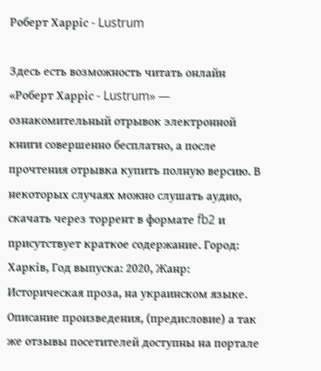Роберт Харріс - Lustrum

Здесь есть возможность читать онлайн «Роберт Харріс - Lustrum» — ознакомительный отрывок электронной книги совершенно бесплатно, а после прочтения отрывка купить полную версию. В некоторых случаях можно слушать аудио, скачать через торрент в формате fb2 и присутствует краткое содержание. Город: Харків, Год выпуска: 2020, Жанр: Историческая проза, на украинском языке. Описание произведения, (предисловие) а так же отзывы посетителей доступны на портале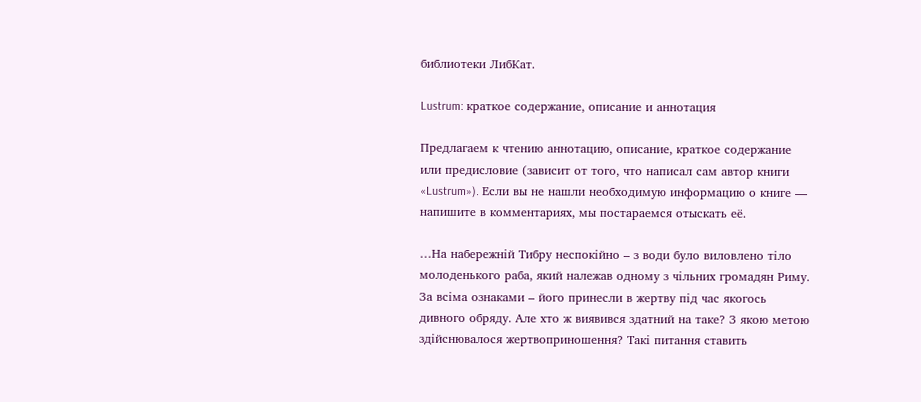библиотеки ЛибКат.

Lustrum: краткое содержание, описание и аннотация

Предлагаем к чтению аннотацию, описание, краткое содержание или предисловие (зависит от того, что написал сам автор книги «Lustrum»). Если вы не нашли необходимую информацию о книге — напишите в комментариях, мы постараемся отыскать её.

…На набережній Тибру неспокійно – з води було виловлено тіло молоденького раба, який належав одному з чільних громадян Риму. За всіма ознаками – його принесли в жертву під час якогось дивного обряду. Але хто ж виявився здатний на таке? З якою метою здійснювалося жертвоприношення? Такі питання ставить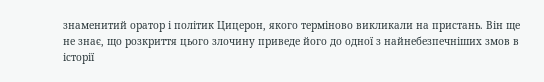знаменитий оратор і політик Цицерон, якого терміново викликали на пристань. Він ще не знає, що розкриття цього злочину приведе його до одної з найнебезпечніших змов в історії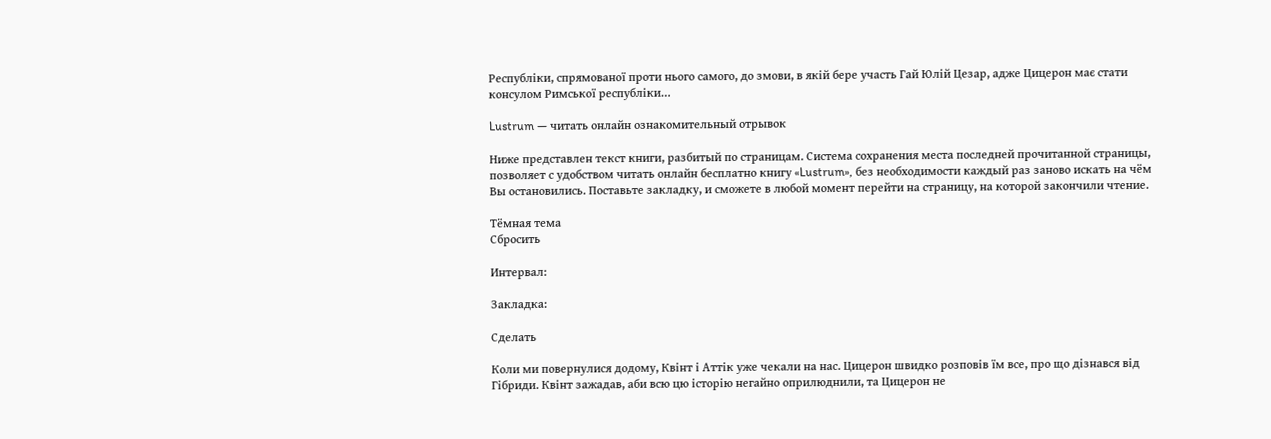Республіки, спрямованої проти нього самого, до змови, в якій бере участь Гай Юлій Цезар, адже Цицерон має стати консулом Римської республіки…

Lustrum — читать онлайн ознакомительный отрывок

Ниже представлен текст книги, разбитый по страницам. Система сохранения места последней прочитанной страницы, позволяет с удобством читать онлайн бесплатно книгу «Lustrum», без необходимости каждый раз заново искать на чём Вы остановились. Поставьте закладку, и сможете в любой момент перейти на страницу, на которой закончили чтение.

Тёмная тема
Сбросить

Интервал:

Закладка:

Сделать

Коли ми повернулися додому, Квінт і Аттік уже чекали на нас. Цицерон швидко розповів їм все, про що дізнався від Гібриди. Квінт зажадав, аби всю цю історію негайно оприлюднили, та Цицерон не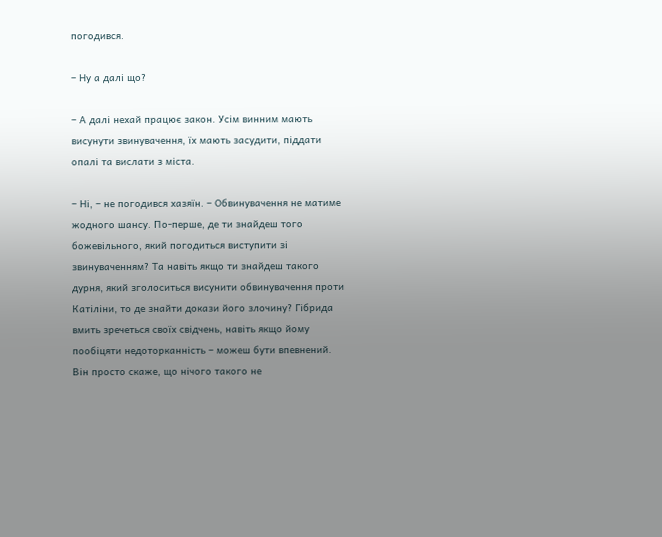погодився.

– Ну а далі що?

– А далі нехай працює закон. Усім винним мають висунути звинувачення, їх мають засудити, піддати опалі та вислати з міста.

– Ні, – не погодився хазяїн. – Обвинувачення не матиме жодного шансу. По-перше, де ти знайдеш того божевільного, який погодиться виступити зі звинуваченням? Та навіть якщо ти знайдеш такого дурня, який зголоситься висунити обвинувачення проти Катіліни, то де знайти докази його злочину? Гібрида вмить зречеться своїх свідчень, навіть якщо йому пообіцяти недоторканність – можеш бути впевнений. Він просто скаже, що нічого такого не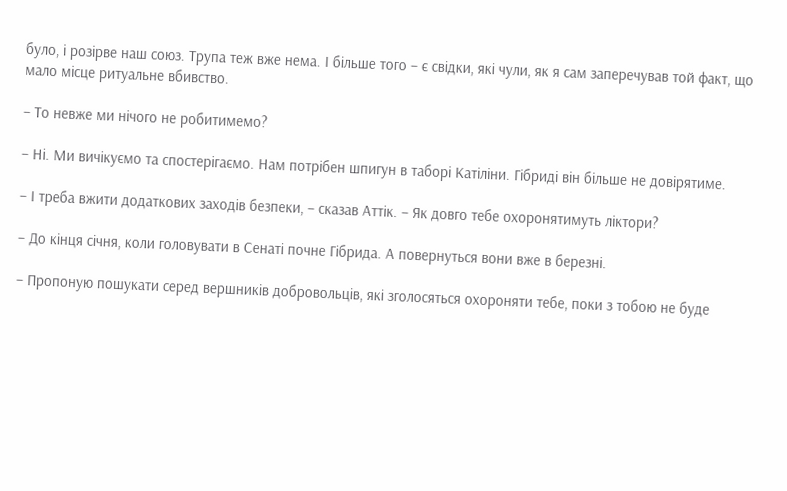було, і розірве наш союз. Трупа теж вже нема. І більше того – є свідки, які чули, як я сам заперечував той факт, що мало місце ритуальне вбивство.

– То невже ми нічого не робитимемо?

– Ні. Ми вичікуємо та спостерігаємо. Нам потрібен шпигун в таборі Катіліни. Гібриді він більше не довірятиме.

– І треба вжити додаткових заходів безпеки, – сказав Аттік. – Як довго тебе охоронятимуть ліктори?

– До кінця січня, коли головувати в Сенаті почне Гібрида. А повернуться вони вже в березні.

– Пропоную пошукати серед вершників добровольців, які зголосяться охороняти тебе, поки з тобою не буде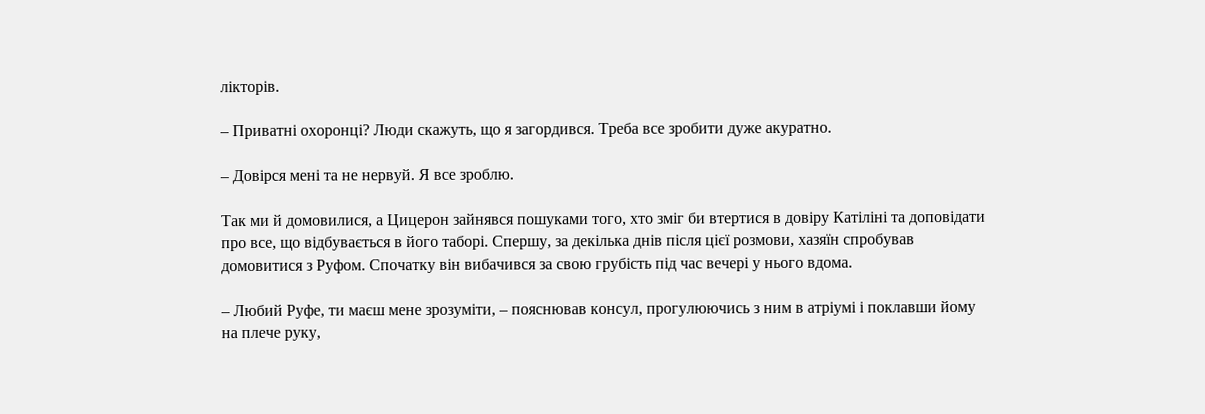лікторів.

– Приватні охоронці? Люди скажуть, що я загордився. Треба все зробити дуже акуратно.

– Довірся мені та не нервуй. Я все зроблю.

Так ми й домовилися, а Цицерон зайнявся пошуками того, хто зміг би втертися в довіру Катіліні та доповідати про все, що відбувається в його таборі. Спершу, за декілька днів після цієї розмови, хазяїн спробував домовитися з Руфом. Спочатку він вибачився за свою грубість під час вечері у нього вдома.

– Любий Руфе, ти маєш мене зрозуміти, – пояснював консул, прогулюючись з ним в атріумі і поклавши йому на плече руку,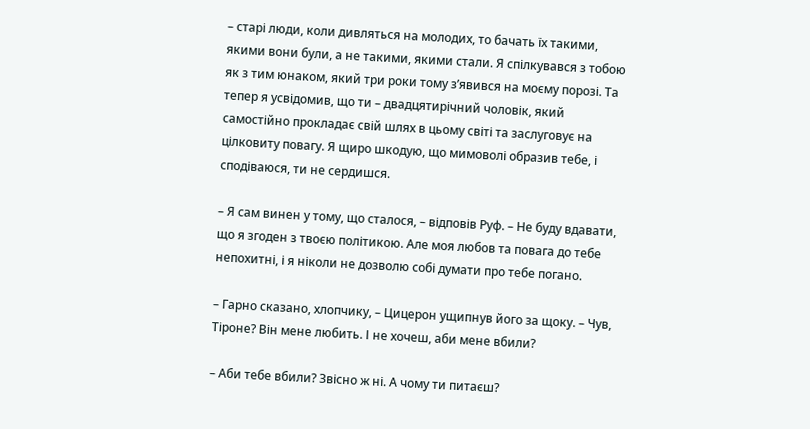– старі люди, коли дивляться на молодих, то бачать їх такими, якими вони були, а не такими, якими стали. Я спілкувався з тобою як з тим юнаком, який три роки тому з’явився на моєму порозі. Та тепер я усвідомив, що ти – двадцятирічний чоловік, який самостійно прокладає свій шлях в цьому світі та заслуговує на цілковиту повагу. Я щиро шкодую, що мимоволі образив тебе, і сподіваюся, ти не сердишся.

– Я сам винен у тому, що сталося, – відповів Руф. – Не буду вдавати, що я згоден з твоєю політикою. Але моя любов та повага до тебе непохитні, і я ніколи не дозволю собі думати про тебе погано.

– Гарно сказано, хлопчику, – Цицерон ущипнув його за щоку. – Чув, Тіроне? Він мене любить. І не хочеш, аби мене вбили?

– Аби тебе вбили? Звісно ж ні. А чому ти питаєш?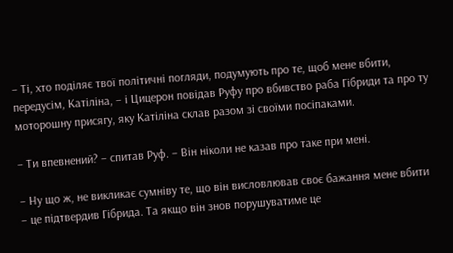– Ті, хто поділяє твої політичні погляди, подумують про те, щоб мене вбити, передусім, Катіліна, – і Цицерон повідав Руфу про вбивство раба Гібриди та про ту моторошну присягу, яку Катіліна склав разом зі своїми посіпаками.

– Ти впевнений? – спитав Руф. – Він ніколи не казав про таке при мені.

– Ну що ж, не викликає сумніву те, що він висловлював своє бажання мене вбити – це підтвердив Гібрида. Та якщо він знов порушуватиме це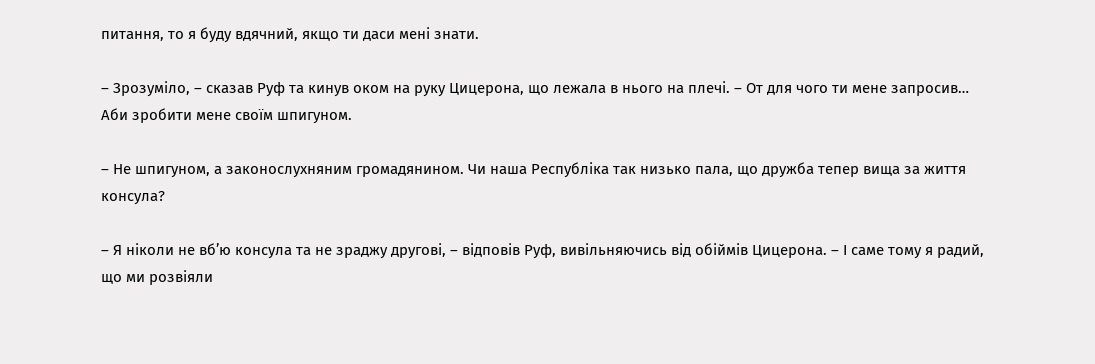питання, то я буду вдячний, якщо ти даси мені знати.

– Зрозуміло, – сказав Руф та кинув оком на руку Цицерона, що лежала в нього на плечі. – От для чого ти мене запросив… Аби зробити мене своїм шпигуном.

– Не шпигуном, а законослухняним громадянином. Чи наша Республіка так низько пала, що дружба тепер вища за життя консула?

– Я ніколи не вб’ю консула та не зраджу другові, – відповів Руф, вивільняючись від обіймів Цицерона. – І саме тому я радий, що ми розвіяли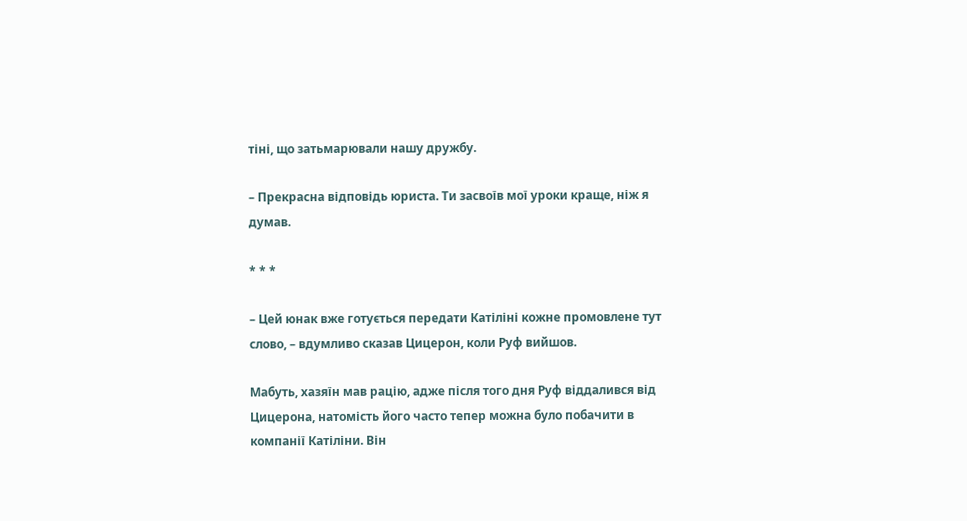тіні, що затьмарювали нашу дружбу.

– Прекрасна відповідь юриста. Ти засвоїв мої уроки краще, ніж я думав.

* * *

– Цей юнак вже готується передати Катіліні кожне промовлене тут слово, – вдумливо сказав Цицерон, коли Руф вийшов.

Мабуть, хазяїн мав рацію, адже після того дня Руф віддалився від Цицерона, натомість його часто тепер можна було побачити в компанії Катіліни. Він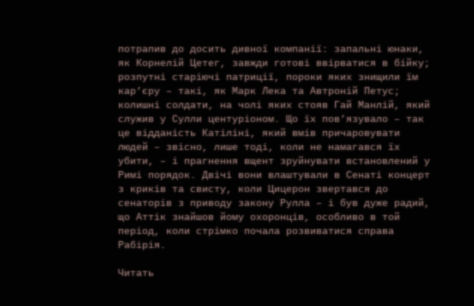потрапив до досить дивної компанії: запальні юнаки, як Корнелій Цетег, завжди готові ввірватися в бійку; розпутні старіючі патриції, пороки яких знищили їм кар’єру – такі, як Марк Лека та Автроній Петус; колишні солдати, на чолі яких стояв Гай Манлій, який служив у Сулли центуріоном. Що їх пов’язувало – так це відданість Катіліні, який вмів причаровувати людей – звісно, лише тоді, коли не намагався їх убити, – і прагнення вщент зруйнувати встановлений у Римі порядок. Двічі вони влаштували в Сенаті концерт з криків та свисту, коли Цицерон звертався до сенаторів з приводу закону Рулла – і був дуже радий, що Аттік знайшов йому охоронців, особливо в той період, коли стрімко почала розвиватися справа Рабірія.

Читать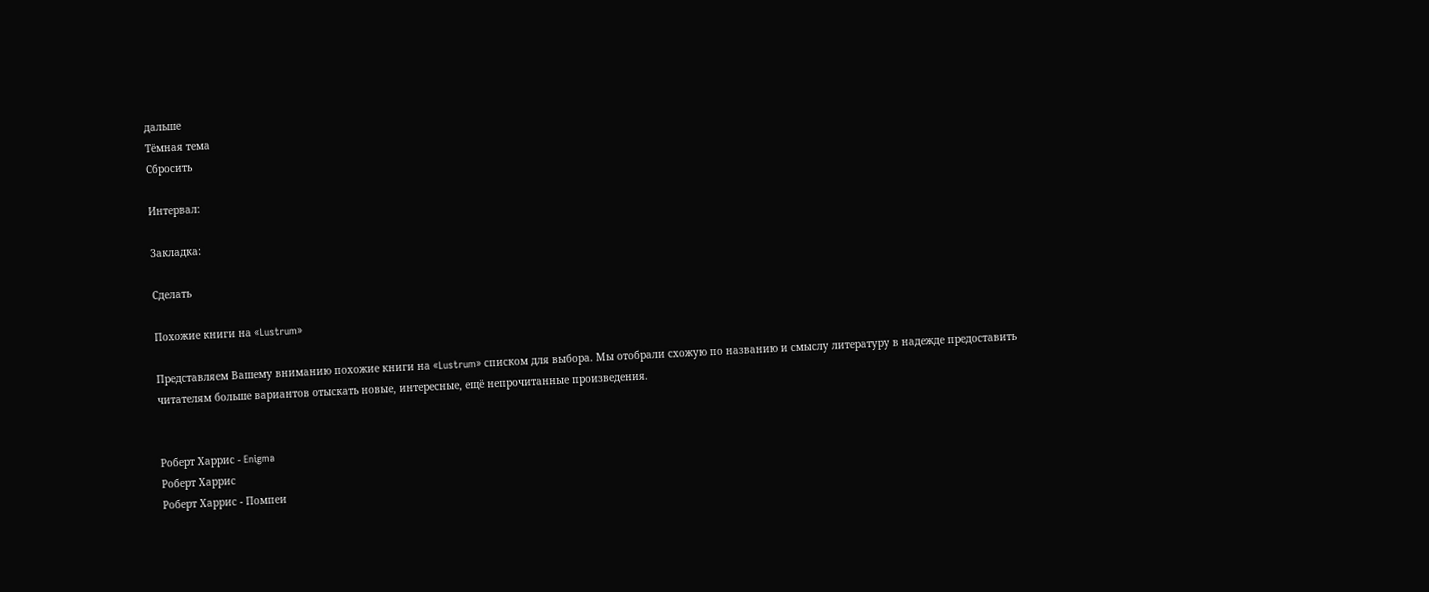дальше
Тёмная тема
Сбросить

Интервал:

Закладка:

Сделать

Похожие книги на «Lustrum»

Представляем Вашему вниманию похожие книги на «Lustrum» списком для выбора. Мы отобрали схожую по названию и смыслу литературу в надежде предоставить читателям больше вариантов отыскать новые, интересные, ещё непрочитанные произведения.


Роберт Харрис - Enigma
Роберт Харрис
Роберт Харрис - Помпеи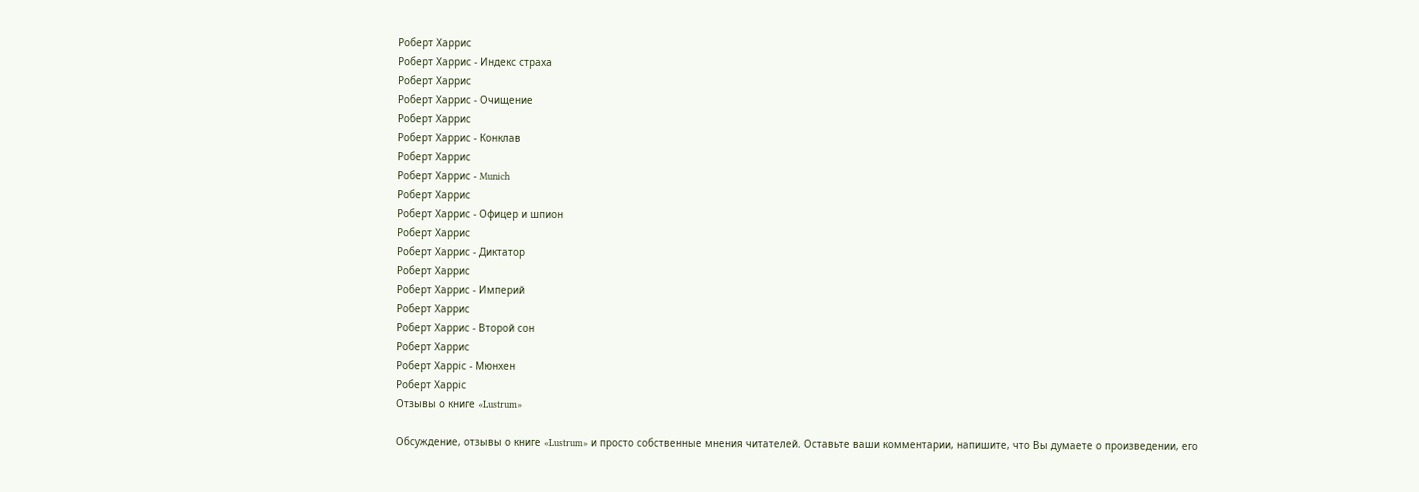Роберт Харрис
Роберт Харрис - Индекс страха
Роберт Харрис
Роберт Харрис - Очищение
Роберт Харрис
Роберт Харрис - Конклав
Роберт Харрис
Роберт Харрис - Munich
Роберт Харрис
Роберт Харрис - Офицер и шпион
Роберт Харрис
Роберт Харрис - Диктатор
Роберт Харрис
Роберт Харрис - Империй
Роберт Харрис
Роберт Харрис - Второй сон
Роберт Харрис
Роберт Харріс - Мюнхен
Роберт Харріс
Отзывы о книге «Lustrum»

Обсуждение, отзывы о книге «Lustrum» и просто собственные мнения читателей. Оставьте ваши комментарии, напишите, что Вы думаете о произведении, его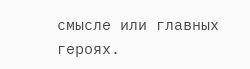смысле или главных героях.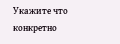Укажите что конкретно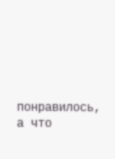понравилось, а что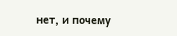нет, и почему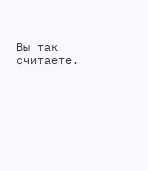Вы так считаете.